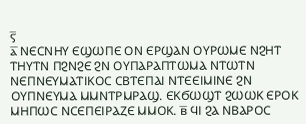ⲋ̅
ⲁ̅ ⲚⲈⲤⲚⲎⲨ ⲈϢⲰⲠⲈ ⲞⲚ ⲈⲢϢⲀⲚ ⲞⲨⲢⲰⲘⲈ ⲚϨⲎⲦ ⲦⲎⲨⲦⲚ ⲠϨⲚϨⲈ ϨⲚ ⲞⲨⲠⲀⲢⲀⲠⲦⲰⲘⲀ ⲚⲦⲰⲦⲚ ⲚⲈⲠⲚⲈⲨⲘⲀⲦⲒⲔⲞⲤ ⲤⲂⲦⲈⲠⲀⲒ ⲚⲦⲈⲈⲒⲘⲒⲚⲈ ϨⲚ ⲞⲨⲠⲚⲈⲨⲘⲀ ⲘⲘⲚⲦⲢⲘⲢⲀϢ. ⲈⲔϬⲰϢⲦ ϨⲰⲰⲔ ⲈⲢⲞⲔ ⲘⲎⲠⲰⲤ ⲚⲤⲈⲠⲈⲒⲢⲀⲌⲈ ⲘⲘⲞⲔ. ⲃ̅ ϤⲒ ϨⲀ ⲚⲂⲀⲢⲞⲤ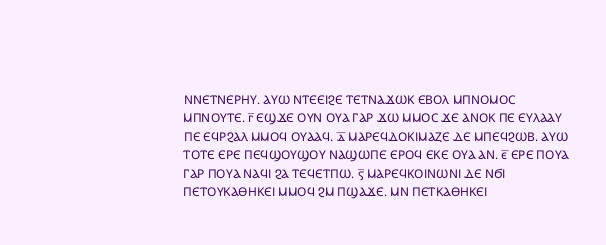ⲚⲚⲈⲦⲚⲈⲢⲎⲨ. ⲀⲨⲰ ⲚⲦⲈⲈⲒϨⲈ ⲦⲈⲦⲚⲀϪⲰⲔ ⲈⲂⲞⲖ ⲘⲠⲚⲞⲘⲞⲤ ⲘⲠⲚⲞⲨⲦⲈ. ⲅ̅ ⲈϢϪⲈ ⲞⲨⲚ ⲞⲨⲀ ⲄⲀⲢ ϪⲰ ⲘⲘⲞⲤ ϪⲈ ⲀⲚⲞⲔ ⲠⲈ ⲈⲨⲖⲀⲀⲨ ⲠⲈ ⲈϤⲢϨⲀⲖ ⲘⲘⲞϤ ⲞⲨⲀⲀϤ. ⲇ̅ ⲘⲀⲢⲈϤⲆⲞⲔⲒⲘⲀⲌⲈ ⲆⲈ ⲘⲠⲈϤϨⲰⲂ. ⲀⲨⲰ ⲦⲞⲦⲈ ⲈⲢⲈ ⲠⲈϤϢⲞⲨϢⲞⲨ ⲚⲀϢⲰⲠⲈ ⲈⲢⲞϤ ⲈⲔⲈ ⲞⲨⲀ ⲀⲚ. ⲉ̅ ⲈⲢⲈ ⲠⲞⲨⲀ ⲄⲀⲢ ⲠⲞⲨⲀ ⲚⲀϤⲒ ϨⲀ ⲦⲈϤⲈⲦⲠⲰ. ⲋ̅ ⲘⲀⲢⲈϤⲔⲞⲒⲚⲰⲚⲒ ⲆⲈ ⲚϬⲒ ⲠⲈⲦⲞⲨⲔⲀⲐⲎⲔⲈⲒ ⲘⲘⲞϤ ϨⲘ ⲠϢⲀϪⲈ. ⲘⲚ ⲠⲈⲦⲔⲀⲐⲎⲔⲈⲒ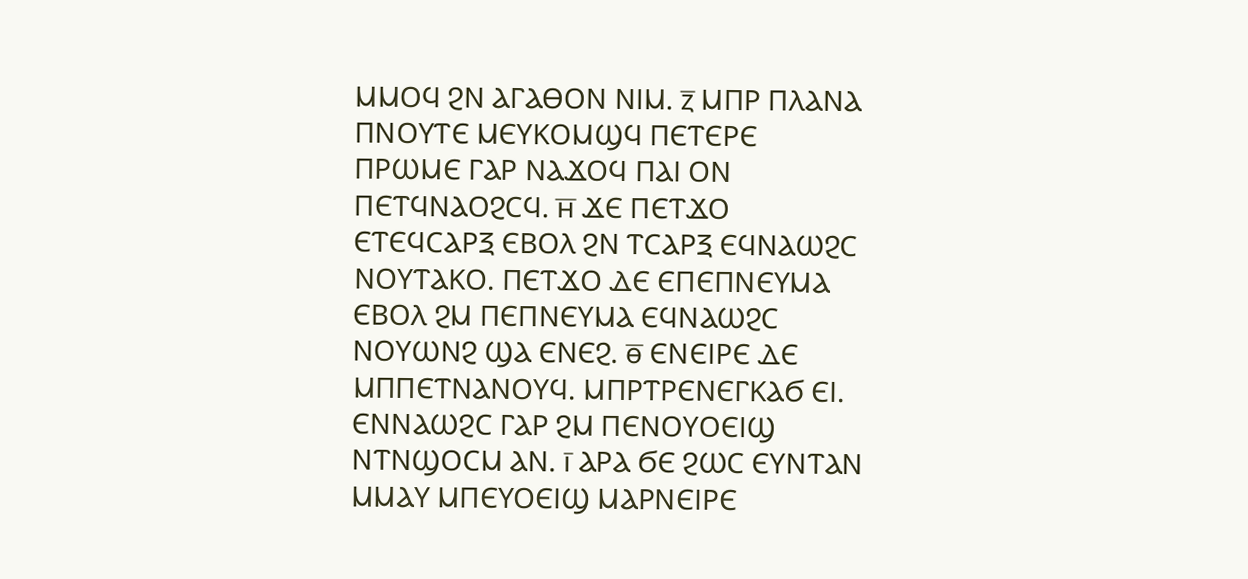ⲘⲘⲞϤ ϨⲚ ⲀⲄⲀⲐⲞⲚ ⲚⲒⲘ. ⲍ̅ ⲘⲠⲢ ⲠⲖⲀⲚⲀ ⲠⲚⲞⲨⲦⲈ ⲘⲈⲨⲔⲞⲘϢϤ ⲠⲈⲦⲈⲢⲈ ⲠⲢⲰⲘⲈ ⲄⲀⲢ ⲚⲀϪⲞϤ ⲠⲀⲒ ⲞⲚ ⲠⲈⲦϤⲚⲀⲞϨⲤϤ. ⲏ̅ ϪⲈ ⲠⲈⲦϪⲞ ⲈⲦⲈϤⲤⲀⲢⲜ ⲈⲂⲞⲖ ϨⲚ ⲦⲤⲀⲢⲜ ⲈϤⲚⲀⲰϨⲤ ⲚⲞⲨⲦⲀⲔⲞ. ⲠⲈⲦϪⲞ ⲆⲈ ⲈⲠⲈⲠⲚⲈⲨⲘⲀ ⲈⲂⲞⲖ ϨⲘ ⲠⲈⲠⲚⲈⲨⲘⲀ ⲈϤⲚⲀⲰϨⲤ ⲚⲞⲨⲰⲚϨ ϢⲀ ⲈⲚⲈϨ. ⲑ̅ ⲈⲚⲈⲒⲢⲈ ⲆⲈ ⲘⲠⲠⲈⲦⲚⲀⲚⲞⲨϤ. ⲘⲠⲢⲦⲢⲈⲚⲈⲄⲔⲀϬ ⲈⲒ. ⲈⲚⲚⲀⲰϨⲤ ⲄⲀⲢ ϨⲘ ⲠⲈⲚⲞⲨⲞⲈⲒϢ ⲚⲦⲚϢⲞⲤⲘ ⲀⲚ. ⲓ̅ ⲀⲢⲀ ϬⲈ ϨⲰⲤ ⲈⲨⲚⲦⲀⲚ ⲘⲘⲀⲨ ⲘⲠⲈⲨⲞⲈⲒϢ ⲘⲀⲢⲚⲈⲒⲢⲈ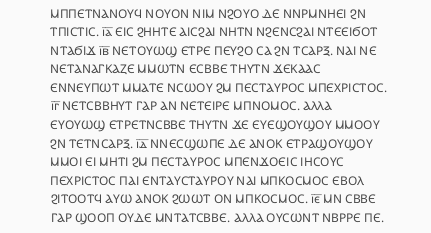ⲘⲠⲠⲈⲦⲚⲀⲚⲞⲨϤ ⲚⲞⲨⲞⲚ ⲚⲒⲘ ⲚϨⲞⲨⲞ ⲆⲈ ⲚⲚⲢⲘⲚⲎⲈⲒ ϨⲚ ⲦⲠⲒⲤⲦⲒⲤ. ⲓ̅ⲁ̅ ⲈⲒⲤ ϨⲎⲎⲦⲈ ⲀⲒⲤϨⲀⲒ ⲚⲎⲦⲚ ⲚϨⲈⲚⲤϨⲀⲒ ⲚⲦⲈⲈⲒϬⲞⲦ ⲚⲦⲀϬⲒϪ ⲓ̅ⲃ̅ ⲚⲈⲦⲞⲨⲰϢ ⲈⲦⲢⲈ ⲠⲈⲨϨⲞ ⲤⲀ ϨⲚ ⲦⲤⲀⲢⲜ. ⲚⲀⲒ ⲚⲈ ⲚⲈⲦⲀⲚⲀⲄⲔⲀⲌⲈ ⲘⲘⲰⲦⲚ ⲈⲤⲂⲂⲈ ⲦⲎⲨⲦⲚ ϪⲈⲔⲀⲀⲤ ⲈⲚⲚⲈⲨⲠⲰⲦ ⲘⲘⲀⲦⲈ ⲚⲤⲰⲞⲨ ϨⲘ ⲠⲈⲤⲦⲀⲨⲢⲞⲤ ⲘⲠⲈⲬⲢⲒⲤⲦⲞⲤ. ⲓ̅ⲅ̅ ⲚⲈⲦⲤⲂⲂⲎⲨⲦ ⲄⲀⲢ ⲀⲚ ⲚⲈⲦⲈⲒⲢⲈ ⲘⲠⲚⲞⲘⲞⲤ. ⲀⲖⲖⲀ ⲈⲨⲞⲨⲰϢ ⲈⲦⲢⲈⲦⲚⲤⲂⲂⲈ ⲦⲎⲨⲦⲚ ϪⲈ ⲈⲨⲈϢⲞⲨϢⲞⲨ ⲘⲘⲞⲞⲨ ϨⲚ ⲦⲈⲦⲚⲤⲀⲢⲜ. ⲓ̅ⲇ̅ ⲚⲚⲈⲤϢⲰⲠⲈ ⲆⲈ ⲀⲚⲞⲔ ⲈⲦⲢⲀϢⲞⲨϢⲞⲨ ⲘⲘⲞⲒ ⲈⲒ ⲘⲎⲦⲒ ϨⲘ ⲠⲈⲤⲦⲀⲨⲢⲞⲤ ⲘⲠⲈⲚϪⲞⲈⲒⲤ ⲒⲎⲤⲞⲨⲤ ⲠⲈⲬⲢⲒⲤⲦⲞⲤ ⲠⲀⲒ ⲈⲚⲦⲀⲨⲤⲦⲀⲨⲢⲞⲨ ⲚⲀⲒ ⲘⲠⲔⲞⲤⲘⲞⲤ ⲈⲂⲞⲖ ϨⲒⲦⲞⲞⲦϤ ⲀⲨⲰ ⲀⲚⲞⲔ ϨⲰⲰⲦ ⲞⲚ ⲘⲠⲔⲞⲤⲘⲞⲤ. ⲓ̅ⲉ̅ ⲘⲚ ⲤⲂⲂⲈ ⲄⲀⲢ ϢⲞⲞⲠ ⲞⲨⲆⲈ ⲘⲚⲦⲀⲦⲤⲂⲂⲈ. ⲀⲖⲖⲀ ⲞⲨⲤⲰⲚⲦ ⲚⲂⲢⲢⲈ ⲠⲈ.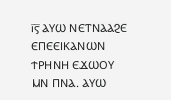ⲓ̅ⲋ̅ ⲀⲨⲰ ⲚⲈⲦⲚⲀⲀϨⲈ ⲈⲠⲈⲈⲒⲔⲀⲚⲰⲚ ϮⲢⲎⲚⲎ ⲈϪⲰⲞⲨ ⲘⲚ ⲠⲚⲀ. ⲀⲨⲰ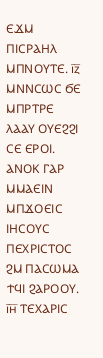ⲈϪⲘ ⲠⲒⲤⲢⲀⲎⲖ ⲘⲠⲚⲞⲨⲦⲈ. ⲓ̅ⲍ̅ ⲘⲚⲚⲤⲰⲤ ϬⲈ ⲘⲠⲢⲦⲢⲈ ⲖⲀⲀⲨ ⲞⲨⲈϨϨⲒ ⲤⲈ ⲈⲢⲞⲒ. ⲀⲚⲞⲔ ⲄⲀⲢ ⲘⲘⲀⲈⲒⲚ ⲘⲠϪⲞⲈⲒⲤ ⲒⲎⲤⲞⲨⲤ ⲠⲈⲬⲢⲒⲤⲦⲞⲤ ϨⲘ ⲠⲀⲤⲰⲘⲀ ϮϤⲒ ϨⲀⲢⲞⲞⲨ. ⲓ̅ⲏ̅ ⲦⲈⲬⲀⲢⲒⲤ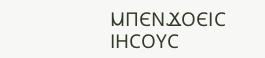ⲘⲠⲈⲚϪⲞⲈⲒⲤ ⲒⲎⲤⲞⲨⲤ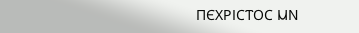ⲠⲈⲬⲢⲒⲤⲦⲞⲤ ⲘⲚ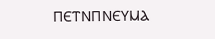ⲠⲈⲦⲚⲠⲚⲈⲨⲘⲀ